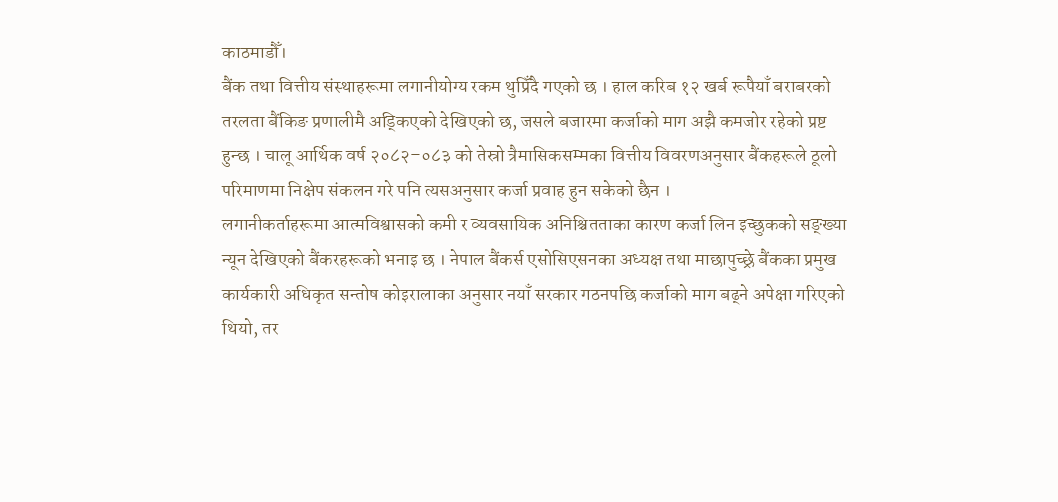काठमाडौँ।
बैंक तथा वित्तीय संस्थाहरूमा लगानीयोग्य रकम थुप्रिँदै गएको छ । हाल करिब १२ खर्ब रूपैयाँ बराबरको तरलता बैंकिङ प्रणालीमै अड्किएको देखिएको छ, जसले बजारमा कर्जाको माग अझै कमजोर रहेको प्रष्ट हुन्छ । चालू आर्थिक वर्ष २०८२–०८३ को तेस्रो त्रैमासिकसम्मका वित्तीय विवरणअनुसार बैंकहरूले ठूलो परिमाणमा निक्षेप संकलन गरे पनि त्यसअनुसार कर्जा प्रवाह हुन सकेको छैन ।
लगानीकर्ताहरूमा आत्मविश्वासको कमी र व्यवसायिक अनिश्चितताका कारण कर्जा लिन इच्छुकको सङ्ख्या न्यून देखिएको बैंकरहरूको भनाइ छ । नेपाल बैंकर्स एसोसिएसनका अध्यक्ष तथा माछापुच्छ्रे बैंकका प्रमुख कार्यकारी अधिकृत सन्तोष कोइरालाका अनुसार नयाँ सरकार गठनपछि कर्जाको माग बढ्ने अपेक्षा गरिएको थियो, तर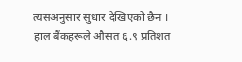त्यसअनुसार सुधार देखिएको छैन ।
हाल बैंकहरूले औसत ६.९ प्रतिशत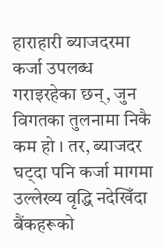हाराहारी ब्याजदरमा कर्जा उपलब्ध गराइरहेका छन्, जुन विगतका तुलनामा निकै कम हो । तर, ब्याजदर घट्दा पनि कर्जा मागमा उल्लेख्य वृद्धि नदेखिँदा बैंकहरूको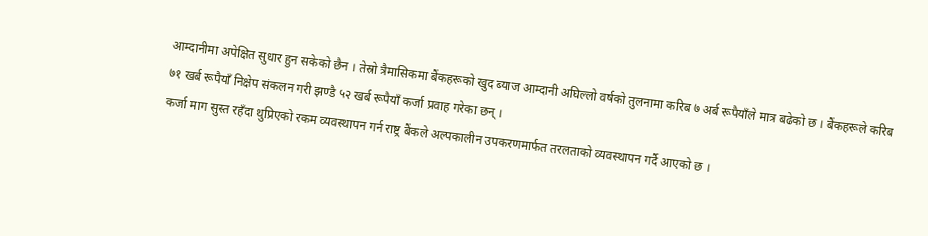आम्दानीमा अपेक्षित सुधार हुन सकेको छैन । तेस्रो त्रैमासिकमा बैंकहरूको खुद ब्याज आम्दानी अघिल्लो वर्षको तुलनामा करिब ७ अर्ब रूपैयाँले मात्र बढेको छ । बैंकहरूले करिब ७१ खर्ब रूपैयाँ निक्षेप संकलन गरी झण्डै ५२ खर्ब रूपैयाँ कर्जा प्रवाह गरेका छन् ।
कर्जा माग सुस्त रहँदा थुप्रिएको रकम व्यवस्थापन गर्न राष्ट्र बैंकले अल्पकालीन उपकरणमार्फत तरलताको व्यवस्थापन गर्दै आएको छ ।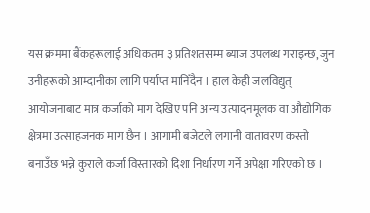यस क्रममा बैंकहरूलाई अधिकतम ३ प्रतिशतसम्म ब्याज उपलब्ध गराइन्छ, जुन उनीहरूको आम्दानीका लागि पर्याप्त मानिँदैन । हाल केही जलविद्युत् आयोजनाबाट मात्र कर्जाको माग देखिए पनि अन्य उत्पादनमूलक वा औद्योगिक क्षेत्रमा उत्साहजनक माग छैन । आगामी बजेटले लगानी वातावरण कस्तो बनाउँछ भन्ने कुराले कर्जा विस्तारको दिशा निर्धारण गर्ने अपेक्षा गरिएको छ ।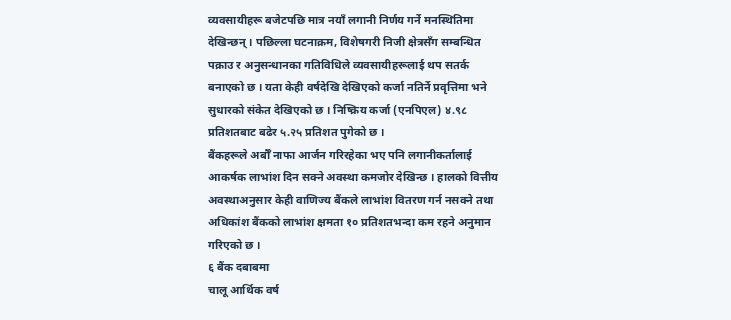व्यवसायीहरू बजेटपछि मात्र नयाँ लगानी निर्णय गर्ने मनस्थितिमा देखिन्छन् । पछिल्ला घटनाक्रम, विशेषगरी निजी क्षेत्रसँग सम्बन्धित पक्राउ र अनुसन्धानका गतिविधिले व्यवसायीहरूलाई थप सतर्क बनाएको छ । यता केही वर्षदेखि देखिएको कर्जा नतिर्ने प्रवृत्तिमा भने सुधारको संकेत देखिएको छ । निष्क्रिय कर्जा (एनपिएल) ४.९८ प्रतिशतबाट बढेर ५.२५ प्रतिशत पुगेको छ ।
बैंकहरूले अर्बौँ नाफा आर्जन गरिरहेका भए पनि लगानीकर्तालाई आकर्षक लाभांश दिन सक्ने अवस्था कमजोर देखिन्छ । हालको वित्तीय अवस्थाअनुसार केही वाणिज्य बैंकले लाभांश वितरण गर्न नसक्ने तथा अधिकांश बैंकको लाभांश क्षमता १० प्रतिशतभन्दा कम रहने अनुमान गरिएको छ ।
६ बैंक दबाबमा
चालू आर्थिक वर्ष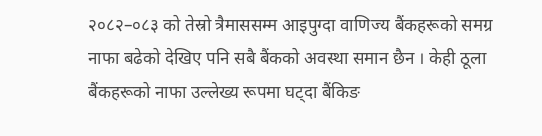२०८२–०८३ को तेस्रो त्रैमाससम्म आइपुग्दा वाणिज्य बैंकहरूको समग्र नाफा बढेको देखिए पनि सबै बैंकको अवस्था समान छैन । केही ठूला बैंकहरूको नाफा उल्लेख्य रूपमा घट्दा बैंकिङ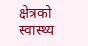क्षेत्रको स्वास्थ्य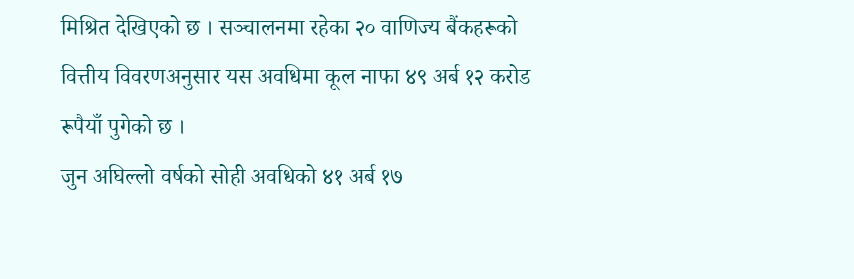मिश्रित देखिएको छ । सञ्चालनमा रहेका २० वाणिज्य बैंकहरूको वित्तीय विवरणअनुसार यस अवधिमा कूल नाफा ४९ अर्ब १२ करोड रूपैयाँ पुगेको छ ।
जुन अघिल्लो वर्षको सोही अवधिको ४१ अर्ब १७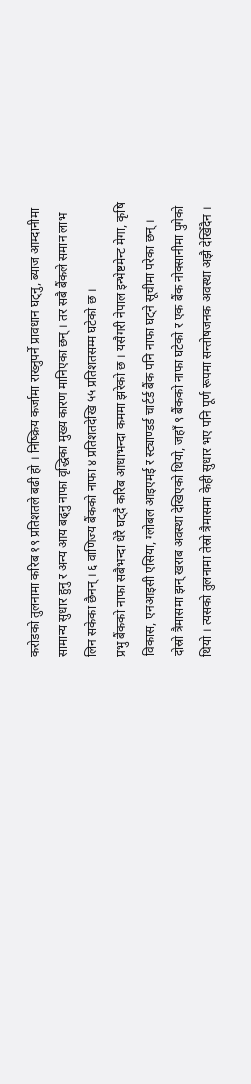करोडको तुलनामा करिब १९ प्रतिशतले बढी हो । निष्क्रिय कर्जामा राख्नुपर्ने प्रावधान घट्नु, ब्याज आम्दानीमा सामान्य सुधार हुनु र अन्य आय बढ्नु नाफा वृद्धिका मुख्य कारण मानिएका छन् । तर सबै बैंकले समान लाभ लिन सकेका छैनन् । ६ वाणिज्य बैंकको नाफा ४ प्रतिशतदेखि ५५ प्रतिशतसम्म घटेको छ ।
प्रभु बैंकको नाफा सबैभन्दा धेरै घट्दै करिब आधाभन्दा कममा झरेको छ । यसैगरी नेपाल इन्भेष्टमेन्ट मेगा, कृषि विकास, एनआइसी एसिया, ग्लोबल आइएमई र स्ट्याण्डर्ड चार्टर्ड बैंक पनि नाफा घट्ने सूचीमा परेका छन् । दोस्रो त्रैमासमा झन् खराब अवस्था देखिएको थियो, जहाँ ९ बैंकको नाफा घटेको र एक बैंक नोक्सानीमा पुगेको थियो । त्यसको तुलनामा तेस्रो त्रैमासमा केही सुधार भए पनि पूर्ण रूपमा सन्तोषजनक अवस्था अझै देखिँदैन ।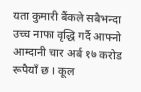यता कुमारी बैंकले सबैभन्दा उच्च नाफा वृद्धि गर्दै आफ्नो आम्दानी चार अर्ब १७ करोड रूपैयाँ छ । कूल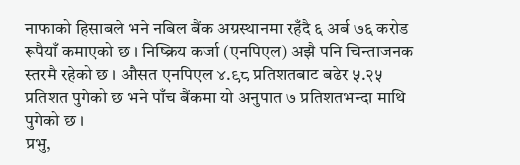नाफाको हिसाबले भने नबिल बैंक अग्रस्थानमा रहँदै ६ अर्ब ७६ करोड रूपैयाँ कमाएको छ । निष्क्रिय कर्जा (एनपिएल) अझै पनि चिन्ताजनक स्तरमै रहेको छ । औसत एनपिएल ४.९८ प्रतिशतबाट बढेर ५.२५ प्रतिशत पुगेको छ भने पाँच बैंकमा यो अनुपात ७ प्रतिशतभन्दा माथि पुगेको छ ।
प्रभु,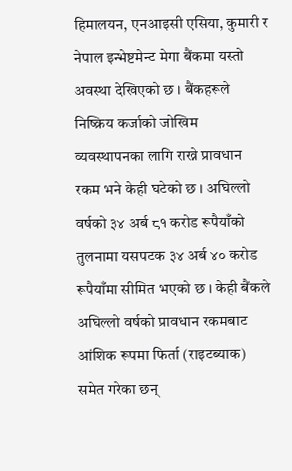हिमालयन, एनआइसी एसिया, कुमारी र नेपाल इन्भेष्टमेन्ट मेगा बैंकमा यस्तो अवस्था देखिएको छ । बैंकहरूले निष्क्रिय कर्जाको जोखिम व्यवस्थापनका लागि राख्ने प्रावधान रकम भने केही घटेको छ । अघिल्लो वर्षको ३४ अर्ब ८१ करोड रूपैयाँको तुलनामा यसपटक ३४ अर्ब ४० करोड रूपैयाँमा सीमित भएको छ । केही बैंकले अघिल्लो वर्षको प्रावधान रकमबाट आंशिक रूपमा फिर्ता (राइटब्याक) समेत गरेका छन्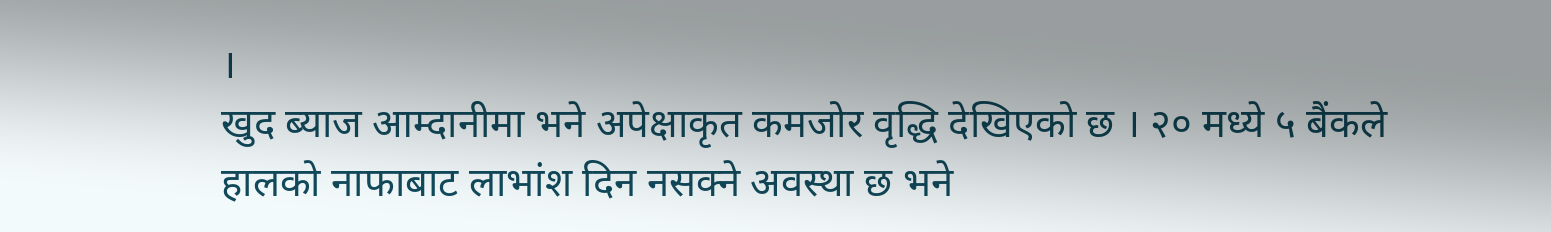।
खुद ब्याज आम्दानीमा भने अपेक्षाकृत कमजोर वृद्धि देखिएको छ । २० मध्ये ५ बैंकले हालको नाफाबाट लाभांश दिन नसक्ने अवस्था छ भने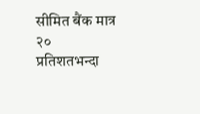सीमित बैंक मात्र २० प्रतिशतभन्दा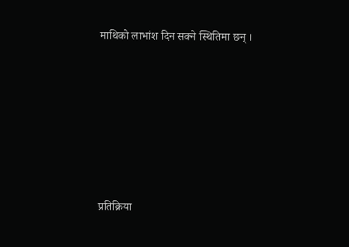माथिको लाभांश दिन सक्ने स्थितिमा छन् ।









प्रतिक्रिया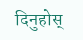दिनुहोस्